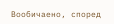Вообичаено, според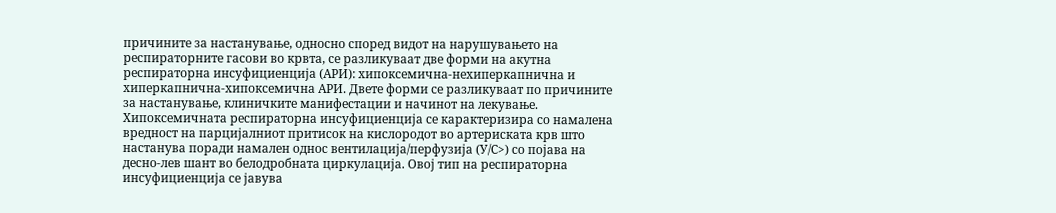причините за настанување, односно според видот на нарушувањето на респираторните гасови во крвта, се разликуваат две форми на акутна респираторна инсуфициенција (АРИ): хипоксемична-нехиперкапнична и хиперкапнична-хипоксемична АРИ. Двете форми се разликуваат по причините за настанување, клиничките манифестации и начинот на лекување. Хипоксемичната респираторна инсуфициенција се карактеризира со намалена вредност на парцијалниот притисок на кислородот во артериската крв што настанува поради намален однос вентилација/перфузија (У/С>) со појава на десно-лев шант во белодробната циркулација. Овој тип на респираторна инсуфициенција се јавува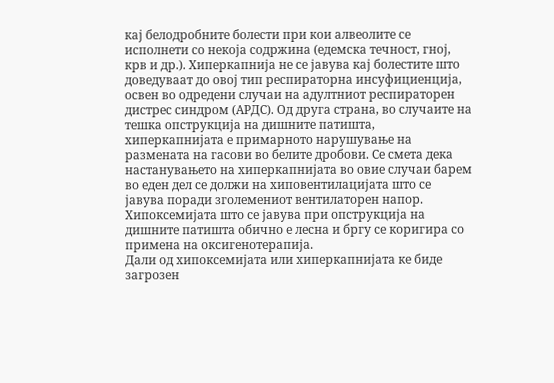кај белодробните болести при кои алвеолите се исполнети со некоја содржина (едемска течност, гној, крв и др.). Хиперкапнија не се јавува кај болестите што доведуваат до овој тип респираторна инсуфициенција, освен во одредени случаи на адултниот респираторен дистрес синдром (АРДС). Од друга страна, во случаите на тешка опструкција на дишните патишта, хиперкапнијата е примарното нарушување на размената на гасови во белите дробови. Се смета дека настанувањето на хиперкапнијата во овие случаи барем во еден дел се должи на хиповентилацијата што се јавува поради зголемениот вентилаторен напор. Хипоксемијата што се јавува при опструкција на дишните патишта обично е лесна и бргу се коригира со примена на оксигенотерапија.
Дали од хипоксемијата или хиперкапнијата ке биде загрозен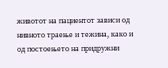животот на пациентот зависи од нивното траење и тежина, како и од постоењето на придружни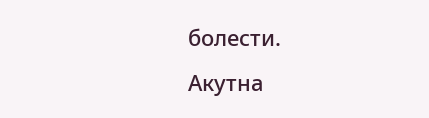болести.
Акутна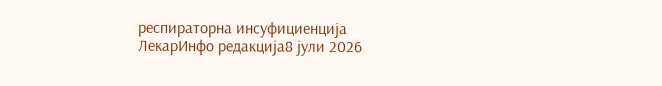респираторна инсуфициенција
ЛекарИнфо редакција8 јули 2026